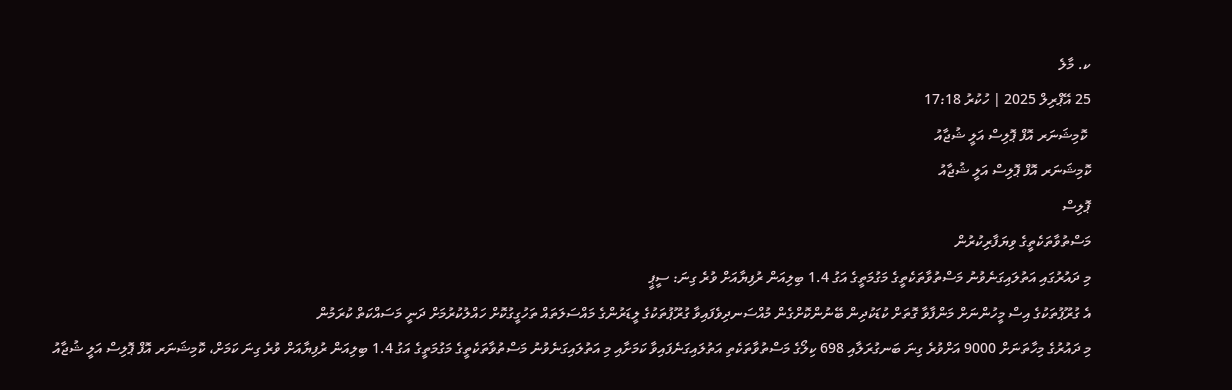ކ. މާލެ
25 އޭޕްރިލް 2025 | ހުކުރު 17:18
 ކޮމިޝަނަރ އޮފް ޕޮލިސް އަލީ ޝުޖާއު
ކޮމިޝަނަރ އޮފް ޕޮލިސް އަލީ ޝުޖާއު
ޕޮލިސް
މަސްތުވާތަކެތީގެ ވިޔަފާރިކުރުން
މި ދައުރުގައި އަތުލައިގަނެވުނު މަސްތުވާތަކެތީގެ މަގުމަތީގެ އަގު 1.4 ބިލިއަން ރުފިޔާއަށް ވުރެ ގިނަ: ސީޕީ
އެ ގުރޫޕުތަކުގެ އިސް މީހުންނަށް މަންފާވާ ގޮތަށް ކުޑަކުދިން ބޭނުންކޮށްގެން މުއްސަނދިވެފައިވާ ގުރޫޕުތަކުގެ ލީޑަރުންގެ މައްސަލަތައް ތަހުގީގުކޮށް ހައްލުކުރުމަށް ދަނީ މަސައްކަތް ކުރަމުން
މި ދައުރުގެ މިހާތަނަށް 9000 އަށްވުރެ ގިނަ ބަނގުރަލާއި 698 ކިލޯގެ މަސްތުވާތަކެތި އަތުލައިގަނެފައިވާ ކަމަށާއި މި އަތުލައިގަނެވުނު މަސްތުވާތަކެތީގެ މަގުމަތީގެ އަގު 1.4 ބިލިއަން ރުފިޔާއަށް ވުރެ ގިނަ ކަމަށް، ކޮމިޝަނަރ އޮފް ޕޮލިސް އަލީ ޝުޖާއު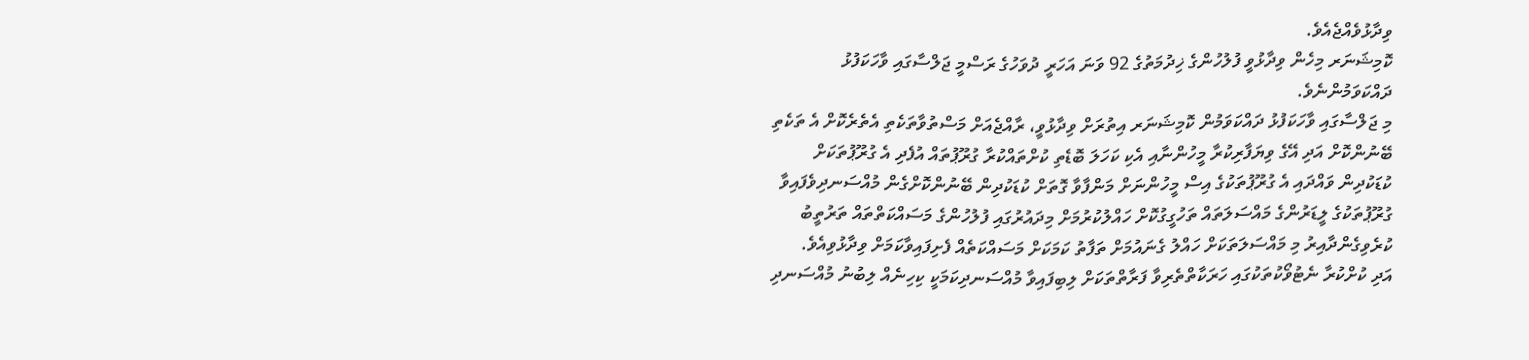ވިދާޅުވެއްޖެއެވެ.
ކޮމިޝަނަރ މިހެން ވިދާޅުވީ ފުލުހުންގެ ޚިދުމަތުގެ 92 ވަނަ އަހަރީ ދުވަހުގެ ރަސްމީ ޖަލްސާގައި ވާހަކަފުޅު ދައްކަވަމުންނެވެ.
މި ޖަލްސާގައި ވާހަކަފުޅު ދައްކަވަމުން ކޮމިޝަނަރ އިތުރަށް ވިދާޅުވީ، ރާއްޖެއަށް މަސްތުވާތަކެތި އެތެރެކޮށް އެ ތަކެތި ބޭނުންކޮށް އަދި އޭގެ ވިޔަފާރިކުރާ މީހުންނާއި އެކި ކަހަލަ ބޮޑެތި ކުށްތައްކުރާ ގުރޫޕުތައް އުފެދި އެ ގުރޫޕުތަކަށް ކުޑަކުދިން ވައްދައި އެ ގުރޫޕުތަކުގެ އިސް މީހުންނަށް މަންފާވާ ގޮތަށް ކުޑަކުދިން ބޭނުންކޮށްގެން މުއްސަނދިވެފައިވާ ގުރޫޕުތަކުގެ ލީޑަރުންގެ މައްސަލަތައް ތަހުގީގުކޮށް ހައްލުކުރުމަށް މިދައުރުގައި ފުލުހުންގެ މަސައްކަތްތައް ތަރުތީބު ކުރެވިގެންދާއިރު މި މައްސަލަތަކަށް ހައްލު ގެނައުމަށް ތަފާތު ކަމަކަށް މަސައްކަތެއް ފެށިފައިވާކަމަށް ވިދާޅުވިއެވެ.
އަދި ކުށްކުރާ ނެޓުވޯކުތަކުގައި ހަރަކާތްތެރިވާ ފަރާތްތަކަށް ލިބިފައިވާ މުއްސަނދިކަމަކީ ކިހިނެއް ލިބުނު މުއްސަނދި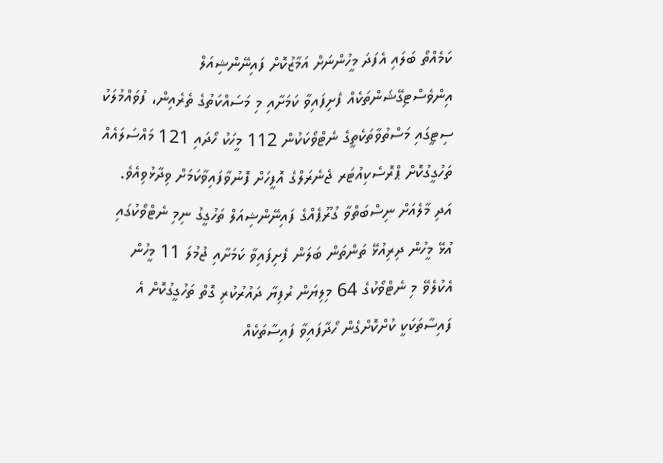ކަމެއްތޯ ބަލައި އެފަދަ މީހުންނަށް އަމާޒުކޮށް ފައިނޭންޝިއަލް އިންވެސްޓިގޭޝަންތަކެއް ފެށިފައިވާ ކަމަށާއި މި މަސައްކަތުގެ ތެރެއިން، ފުވައްމުލަކު ސިޓީގައި މަސްތުވާތަކެތީގެ ނެޓްވޯކަކުން 112 މީހަކު ހޯދައި 121 މައްސަލައެއް ތަހުގީގުކޮށް ޕްރޮސެކިއުޓަރ ޖެނެރަލްގެ އޮފީހަށް ފޮނުވާފައިވާކަމަށް ވިދާޅުވިއެވެ.
އަދި މާލެއަށް ނިސްބަތްވާ ގުރޫޕެއްގެ ފައިނޭންޝިއަލް ތަހުގީގު ނިމި ނެޓްވޯކުގައި އުޅޭ މީހުން ދިރިއުޅޭ ތަންތަން ބަލަން ފެށިފައިވާ ކަމަށާއި ޖުމުލަ 11 މީހުން އެކުލެވޭ މި ނެޓްވޯކުގެ 64 މިލިޔަން ރުފިޔާ ދައުރުކުރި ގޮތް ތަހުގީގުކޮށް އެ ފައިސާތަކަކީ ކުށްކޮށްގެން ހޯދާފައިވާ ފައިސާތަކެއް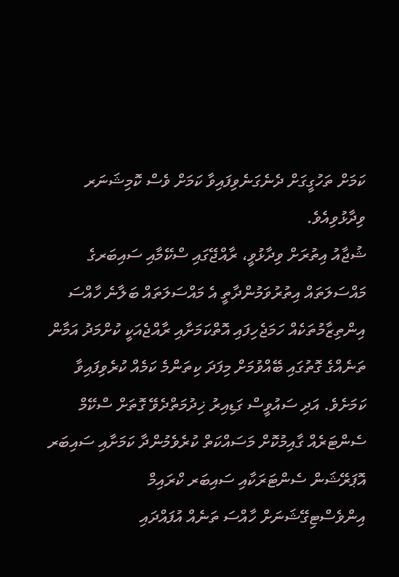ކަމަށް ތަހުގީގަށް ދެނެގަނެވިފައިވާ ކަމަށް ވެސް ކޮމިޝަނަރ ވިދާޅުވިއެވެ.
ޝުޖާއު އިތުރަށް ވިދާޅުވީ، ރާއްޖޭގައި ސްކޭމާއި ސައިބަރގެ މައްސަލަތައް އިތުރުވަމުންދާތީ އެ މައްސަލަތައް ބަލާނެ ހާއްސަ އިންތިޒާމުތަކެއް ހަމަޖެހިފައި އޮތްކަމަށާއި ރާއްޖެއަކީ ކުށްމަދު އަމާން ތަނެއްގެ ގޮތުގައި ބޭއްވުމަށް މިފަދަ ކިތަންމެ ކަމެއް ކުރެވިފައިވާ ކަމަށެވެ. އަދި ސައުވީސް ގަޑިއިރު ޚިދުމަތްދެވޭ ގޮތަށް ސްކޭމް ސެންޓަރެއް ގާއިމުކޮށް މަސައްކަތް ކުރެވެމުންދާ ކަމަށާއި ސައިބަރ އޮޕަރޭޝަން ސެންޓަރަކާއި ސައިބަރ ކްރައިމް އިންވެސްޓިގޭޝަނަށް ހާއްސަ ތަނެއް އުފައްދައި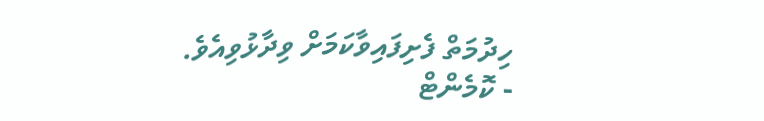ހިދުމަތް ފެށިފައިވާކަމަށް ވިދާޅުވިއެވެ.
- ކޮމެންޓް